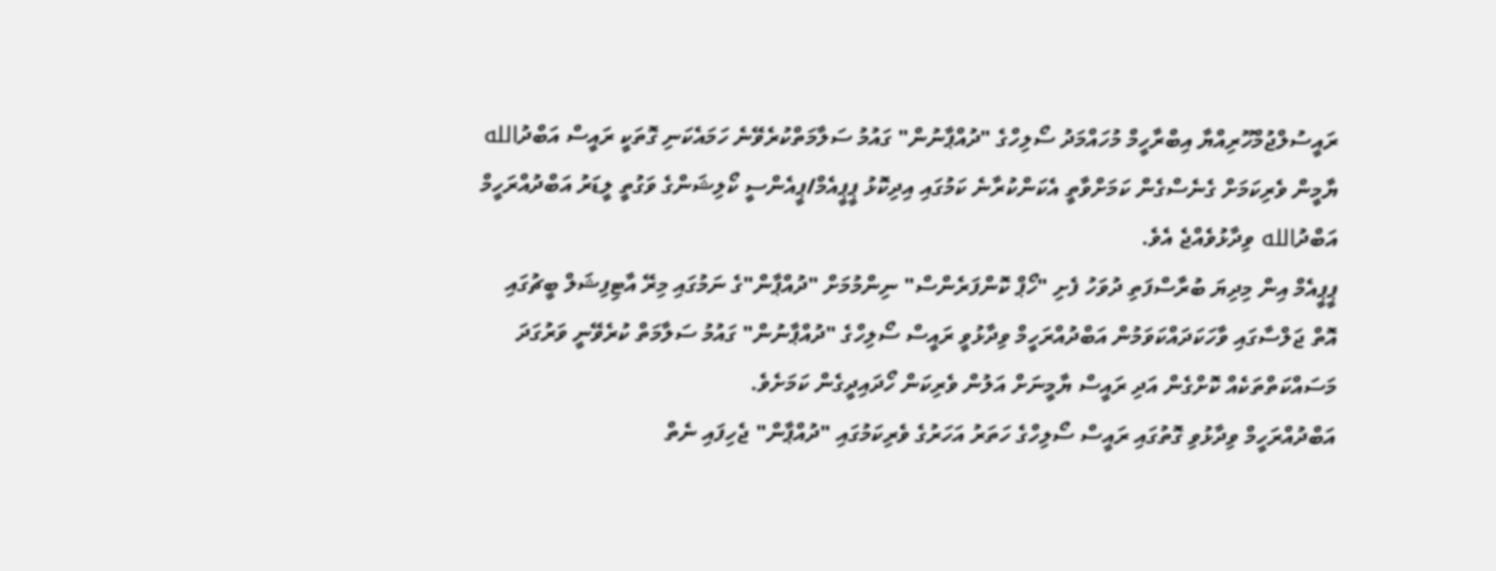ރައީސުލްޖުމްހޫރިއްޔާ އިބްރާހީމް މުހައްމަދު ސޯލިހްގެ "ދުއްޕާނުން" ގައުމު ސަލާމަތްކުރެވޭނެ ހަމައެކަނި ގޮތަކީ ރައީސް އަބްދުالله ޔާމީން ވެރިކަމަށް ގެނެސްގެން ކަމަށްވާތީ އެކަންކުރާނެ ކަމުގައި އިދިކޮޅު ޕީޕީއެމް/ޕީއެންސީ ކޯލިޝަންގެ ވަގުތީ ލީޑަރު އަބްދުއްރަހީމް އަބްދުالله ވިދާޅުވެއްޖެ އެވެ.
ޕީޕީއެމް އިން މިދިޔަ ބުރާސްފަތި ދުވަހު ފެށި "ހޯޕް ކޮންފަރެންސް" ނިންމުމަށް "ދުއްޕާން"ގެ ނަމުގައި މިރޭ އާޓިފިޝަލް ބީޗުގައި އޮތް ޖަލްސާގައި ވާހަކަދައްކަވަމުން އަބްދުއްރަހީމް ވިދާޅުވީ ރައީސް ސޯލިހްގެ "ދުއްޕާނުން" ގައުމު ސަލާމަތް ކުރެވޭނީ ވަރުގަދަ މަސައްކަތްތަކެއް ކޮށްގެން އަދި ރައީސް ޔާމީނަށް އަލުން ވެރިކަން ހޯދައިދީގެން ކަމަށެވެ.
އަބްދުއްރަހީމް ވިދާޅުވި ގޮތުގައި ރައީސް ސޯލިހްގެ ހަތަރު އަހަރުގެ ވެރިކަމުގައި "ދުއްޕާން" ޖެހިފައި ނެތް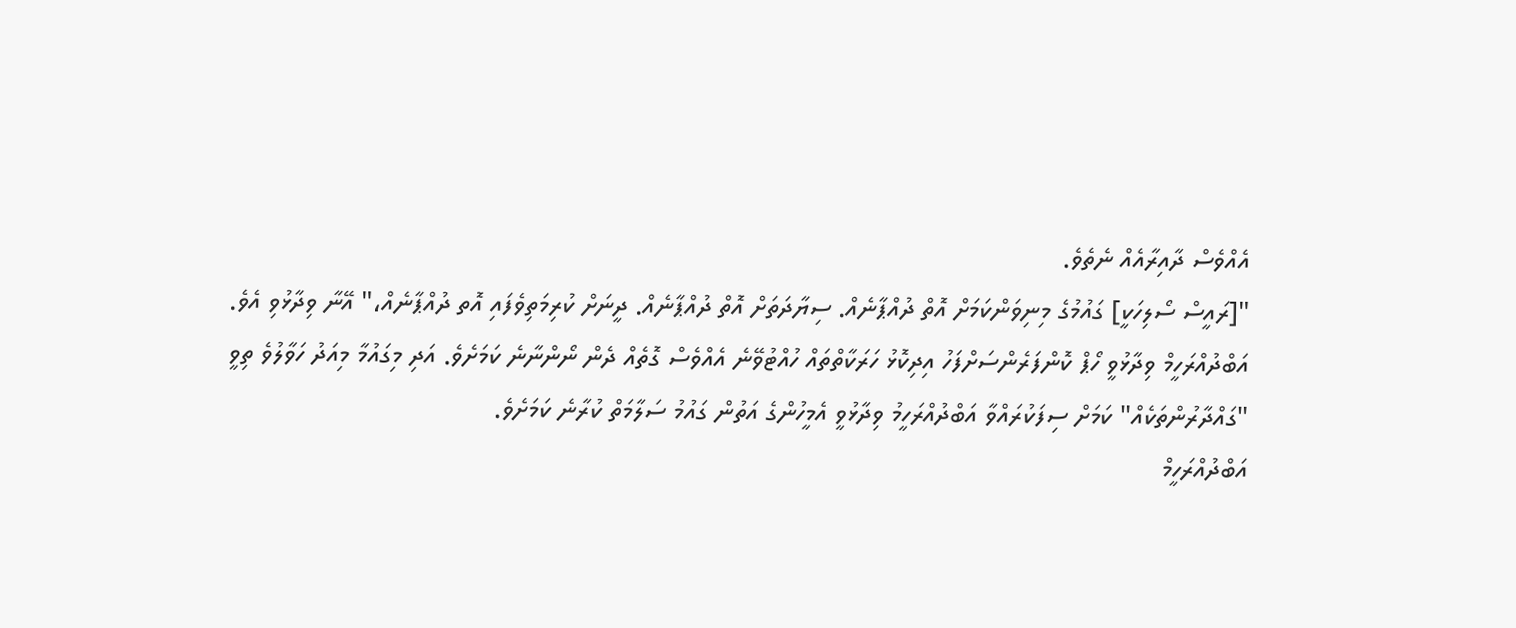އެއްވެސް ދާއިރާއެއް ނެތެވެ.
"[ރައީސް ސޯލިހަކީ] ގައުމުގެ މިނިވަންކަމަށް އޮތް ދުއްޕާނެއް. ސިޔާދަތަށް އޮތް ދުއްޕާނެއް. ދީނަށް ކުރިމަތިވެފައި އޮތ ދުއްޕާނެއް،" އޭނާ ވިދާޅުވި އެވެ.
އަބްދުއްރަހީމް ވިދާޅުވީ ހޯޕް ކޮންފަރެންސަށްފަހު އިދިކޮޅު ހަރަކާތްތައް ހުއްޓުވޭނެ އެއްވެސް ގޮތެއް ދެން ނޯންނާނެ ކަމަށެވެ. އަދި މިގައުމާ މިއަދު ހަވާލުވެ ތިވީ "ގައްދާރުންތަކެއް" ކަމަށް ސިފަކުރައްވާ އަބްދުއްރަހީމު ވިދާޅުވީ އެމީހުންގެ އަތުން ގައުމު ސަލާމަތް ކުރާނެ ކަމަށެވެ.
އަބްދުއްރަހީމް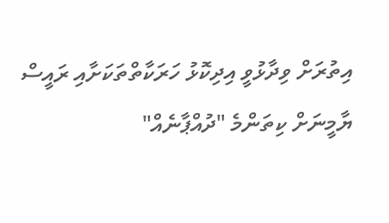އިތުރަށް ވިދާޅުވީ އިދިކޮޅު ހަރަކާތްތަކަށާއި ރައީސް ޔާމީނަށް ކިތަންމެ "ދުއްޕާނެއް"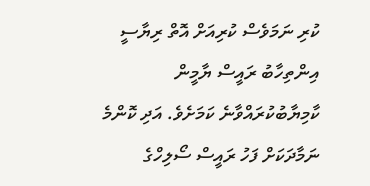ކުރި ނަމަވެސް ކުރިއަށް އޮތް ރިޔާސީ އިންތިހާބު ރައީސް ޔާމީން ކާމިޔާބުކުރައްވާނެ ކަމަށެވެ. އަދި ކޮންމެ ނަމާދަކަށް ފަހު ރައީސް ސޯލިހްގެ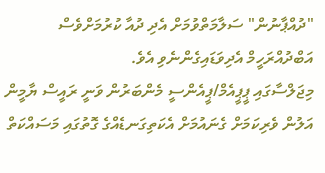"ދުއްޕާނުން" ސަލާމަތްވުމަށް އެދި ދުއާ ކުރުމަށްވެސް އަބްދުއްރަހީމް އެދިވަޑައިގެންނެވި އެވެ.
މިޖަލްސާގައި ޕީޕީއެމް/ޕީއެންސީ މެންބަރުން ވަނީ ރައީސް ޔާމީން އަލުން ވެރިކަމަށް ގެނައުމަށް އެކަތިގަނޑެއްގެ ގޮތުގައި މަސައްކަތް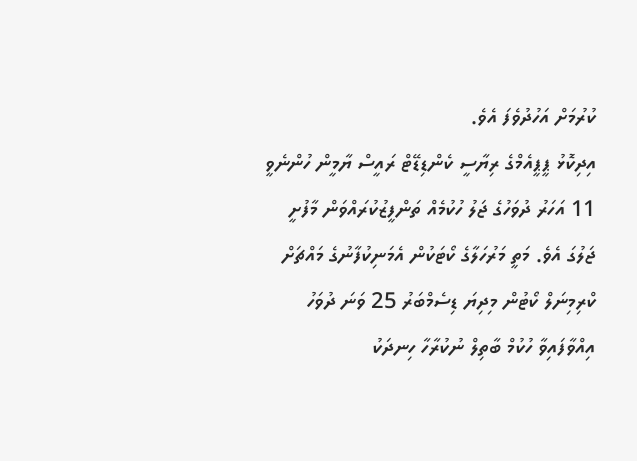ކުރުމަށް އަހުދުވެފަ އެވެ.
އިދިކޮޅު ޕީޕީއެމްގެ ރިޔާސީ ކެންޑިޑޭޓް ރައީސް ޔާމީން ހުންނެވީ 11 އަހަރު ދުވަހުގެ ޖަލު ހުކުމެއް ތަންފީޒުކުރައްވަން މާފުށީ ޖަލުގަ އެވެ. މަތީ މަރުހަލާގެ ކޯޓަކުން އެމަނިކުފާނުގެ މައްޗަށް ކްރިމިނަލް ކޯޓުން މިދިޔަ ޑިސެމްބަރު 25 ވަނަ ދުވަހު އިއްވާފައިވާ ހުކުމް ބާތިލް ނުކުރާހާ ހިނދަކު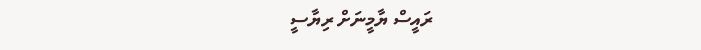ރައީސް ޔާމީނަށް ރިޔާސީ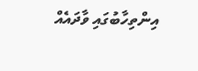އިންތިހާބުގައި ވާދައެއް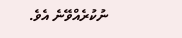ނުކުރެއްވޭނެ އެވެ.